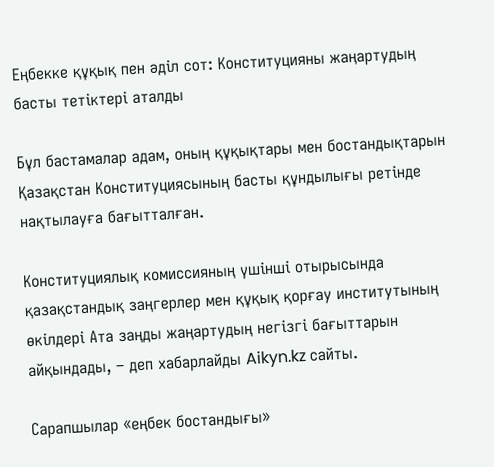Еңбекке құқық пен әділ сот: Конституцияны жаңартудың басты тетіктері аталды

Бұл бастамалар адам, оның құқықтары мен бостандықтарын Қазақстан Конституциясының басты құндылығы ретінде нақтылауға бағытталған.

Конституциялық комиссияның үшінші отырысында қазақстандық заңгерлер мен құқық қорғау институтының өкілдері Ата заңды жаңартудың негізгі бағыттарын айқындады, – деп хабарлайды Aikyn.kz сайты.

Сарапшылар «еңбек бостандығы»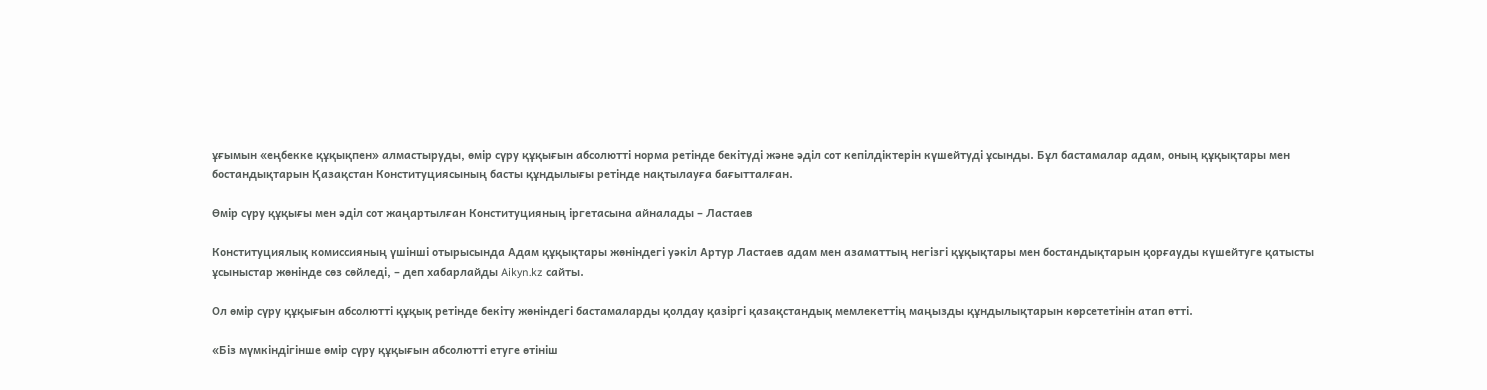ұғымын «еңбекке құқықпен» алмастыруды, өмір сүру құқығын абсолютті норма ретінде бекітуді және әділ сот кепілдіктерін күшейтуді ұсынды. Бұл бастамалар адам, оның құқықтары мен бостандықтарын Қазақстан Конституциясының басты құндылығы ретінде нақтылауға бағытталған.

Өмір сүру құқығы мен әділ сот жаңартылған Конституцияның іргетасына айналады – Ластаев

Конституциялық комиссияның үшінші отырысында Адам құқықтары жөніндегі уәкіл Артур Ластаев адам мен азаматтың негізгі құқықтары мен бостандықтарын қорғауды күшейтуге қатысты ұсыныстар жөнінде сөз сөйледі, – деп хабарлайды Aikyn.kz сайты.

Ол өмір сүру құқығын абсолютті құқық ретінде бекіту жөніндегі бастамаларды қолдау қазіргі қазақстандық мемлекеттің маңызды құндылықтарын көрсететінін атап өтті.

«Біз мүмкіндігінше өмір сүру құқығын абсолютті етуге өтініш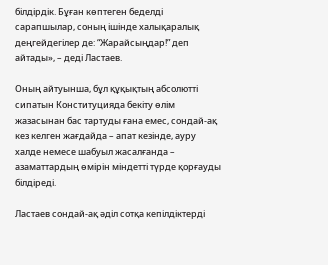білдірдік. Бұған көптеген беделді сарапшылар, соның ішінде халықаралық деңгейдегілер де: “Жарайсыңдар!” деп айтады», – деді Ластаев.

Оның айтуынша, бұл құқықтың абсолютті сипатын Конституцияда бекіту өлім жазасынан бас тартуды ғана емес, сондай-ақ кез келген жағдайда – апат кезінде, ауру халде немесе шабуыл жасалғанда – азаматтардың өмірін міндетті түрде қорғауды білдіреді.

Ластаев сондай-ақ әділ сотқа кепілдіктерді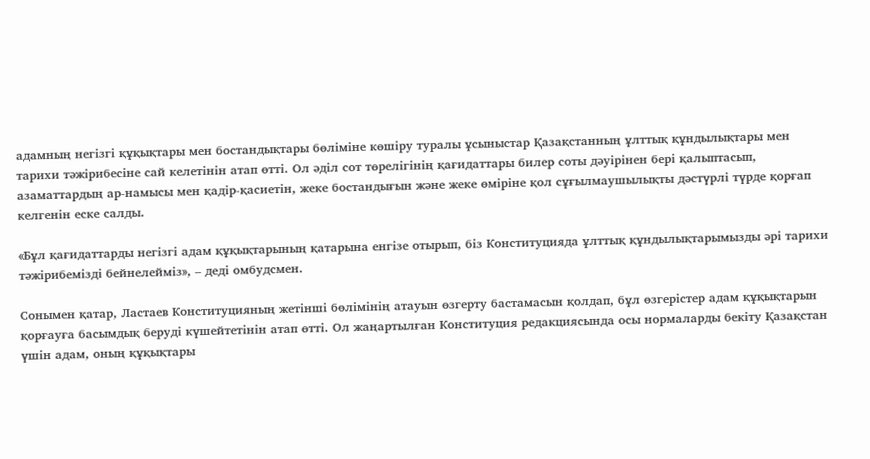адамның негізгі құқықтары мен бостандықтары бөліміне көшіру туралы ұсыныстар Қазақстанның ұлттық құндылықтары мен тарихи тәжірибесіне сай келетінін атап өтті. Ол әділ сот төрелігінің қағидаттары билер соты дәуірінен бері қалыптасып, азаматтардың ар-намысы мен қадір-қасиетін, жеке бостандығын және жеке өміріне қол сұғылмаушылықты дәстүрлі түрде қорғап келгенін еске салды.

«Бұл қағидаттарды негізгі адам құқықтарының қатарына енгізе отырып, біз Конституцияда ұлттық құндылықтарымызды әрі тарихи тәжірибемізді бейнелейміз», – деді омбудсмен.

Сонымен қатар, Ластаев Конституцияның жетінші бөлімінің атауын өзгерту бастамасын қолдап, бұл өзгерістер адам құқықтарын қорғауға басымдық беруді күшейтетінін атап өтті. Ол жаңартылған Конституция редакциясында осы нормаларды бекіту Қазақстан үшін адам, оның құқықтары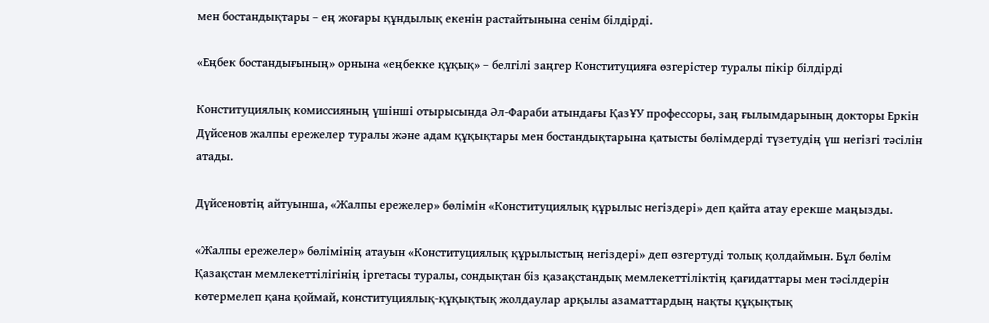мен бостандықтары – ең жоғары құндылық екенін растайтынына сенім білдірді.

«Еңбек бостандығының» орнына «еңбекке құқық» – белгілі заңгер Конституцияға өзгерістер туралы пікір білдірді

Конституциялық комиссияның үшінші отырысында Әл-Фараби атындағы ҚазҰУ профессоры, заң ғылымдарының докторы Еркін Дүйсенов жалпы ережелер туралы және адам құқықтары мен бостандықтарына қатысты бөлімдерді түзетудің үш негізгі тәсілін атады.

Дүйсеновтің айтуынша, «Жалпы ережелер» бөлімін «Конституциялық құрылыс негіздері» деп қайта атау ерекше маңызды.

«Жалпы ережелер» бөлімінің атауын «Конституциялық құрылыстың негіздері» деп өзгертуді толық қолдаймын. Бұл бөлім Қазақстан мемлекеттілігінің іргетасы туралы, сондықтан біз қазақстандық мемлекеттіліктің қағидаттары мен тәсілдерін көтермелеп қана қоймай, конституциялық-құқықтық жолдаулар арқылы азаматтардың нақты құқықтық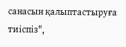санасын қалыптастыруға тиіспіз",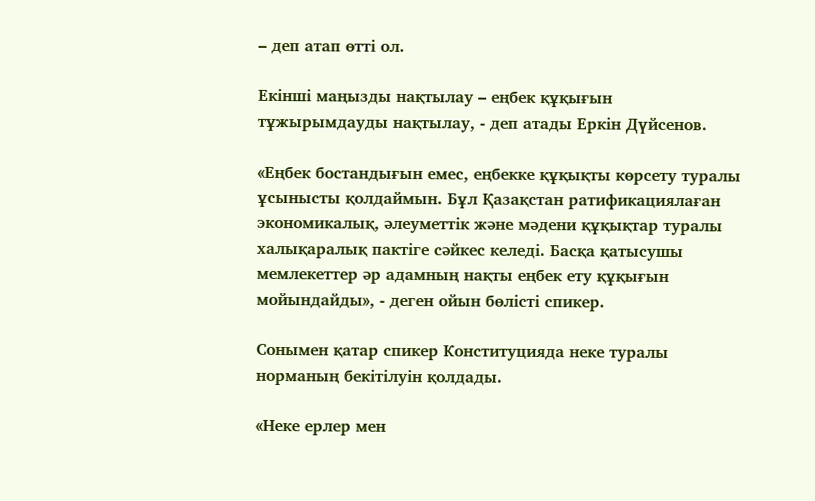– деп атап өтті ол.

Екінші маңызды нақтылау – еңбек құқығын тұжырымдауды нақтылау, - деп атады Еркін Дүйсенов.

«Еңбек бостандығын емес, еңбекке құқықты көрсету туралы ұсынысты қолдаймын. Бұл Қазақстан ратификациялаған экономикалық, әлеуметтік және мәдени құқықтар туралы халықаралық пактіге сәйкес келеді. Басқа қатысушы мемлекеттер әр адамның нақты еңбек ету құқығын мойындайды», - деген ойын бөлісті спикер.

Сонымен қатар спикер Конституцияда неке туралы норманың бекітілуін қолдады.

«Неке ерлер мен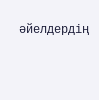әйелдердің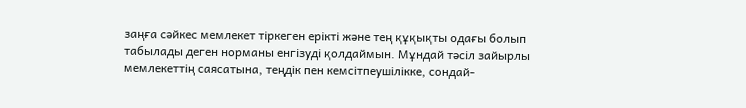заңға сәйкес мемлекет тіркеген ерікті және тең құқықты одағы болып табылады деген норманы енгізуді қолдаймын. Мұндай тәсіл зайырлы мемлекеттің саясатына, теңдік пен кемсітпеушілікке, сондай-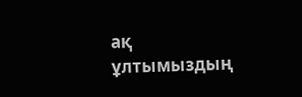ақ ұлтымыздың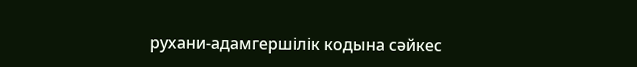рухани-адамгершілік кодына сәйкес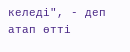келеді", - деп атап өтті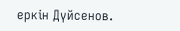еркін Дүйсенов.